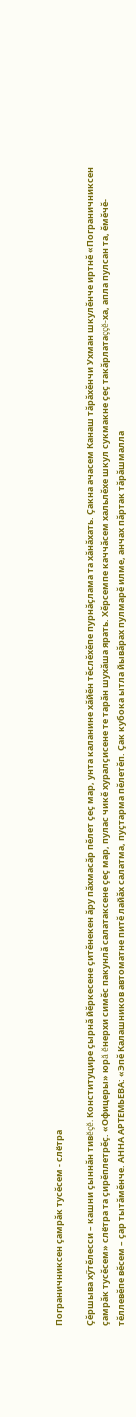Пограничниксен çамрăк тусĕсем - слётра

Çĕршыва хӳтĕлесси – кашни çыннăн тивĕçĕ. Конституцире çырнă йĕркесене çитĕнекен ăру пăхмасăр пĕлет çеç мар, унта каланине хăйĕн тĕслĕхĕпе пурнăçлама та хăнăхать. Çакна ачасем Канаш тăрăхĕнчи Ухман шкулĕнче иртнĕ «Пограничниксен çамрăк тусĕсем» слётра та çирĕплетрĕç. «Офицеры» юрă ĕнерхи симĕс пакунлă салатаксене çеç мар, пулас чикĕ хуралçисене те тарăн шухăша ярать. Хĕрсемпе каччăсем хальлĕхе шкул сукмакне çеç такăрлатаççĕ-ха, апла пулсан та, ĕмĕчĕ-тĕллевĕпе вĕсем – çар тытăмĕнче. АННА АРТЕМЬЕВА: «Эпĕ Калашников автоматне питĕ лайăх салатма, пуçтарма пĕлетĕп. Çак кубока ытла йывăрах пулмарĕ илме, анчах пăртак тăрăшмалла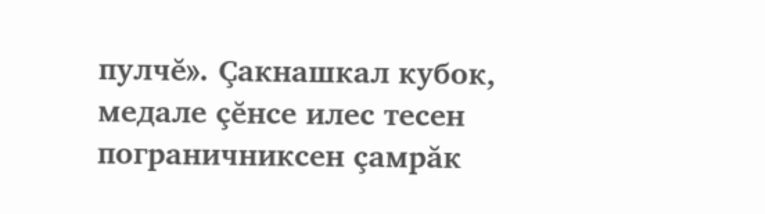пулчĕ». Çакнашкал кубок, медале çĕнсе илес тесен пограничниксен çамрăк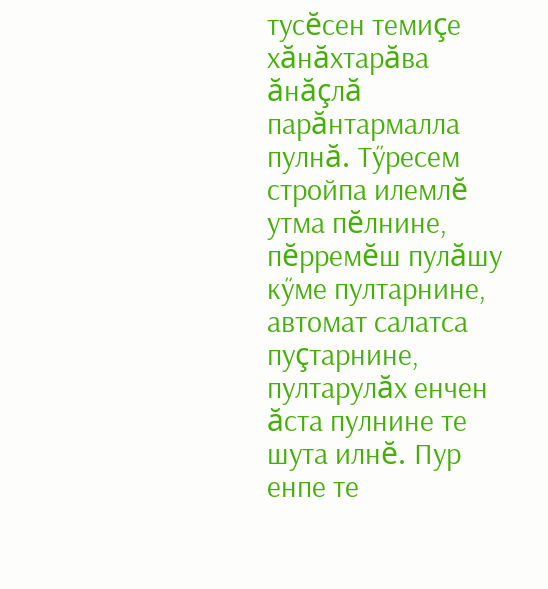тусĕсен темиçе хăнăхтарăва ăнăçлă парăнтармалла пулнă. Тӳресем стройпа илемлĕ утма пĕлнине, пĕрремĕш пулăшу кӳме пултарнине, автомат салатса пуçтарнине, пултарулăх енчен ăста пулнине те шута илнĕ. Пур енпе те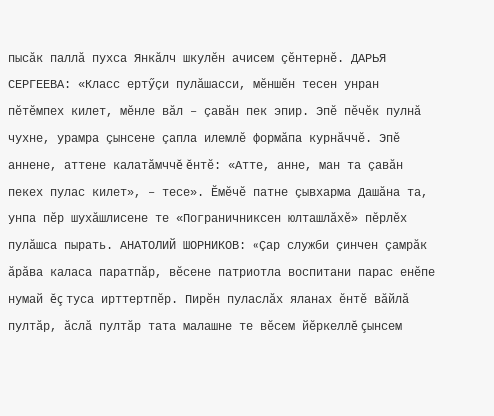пысăк паллă пухса Янкăлч шкулĕн ачисем çĕнтернĕ. ДАРЬЯ СЕРГЕЕВА: «Класс ертӳçи пулăшасси, мĕншĕн тесен унран пĕтĕмпех килет, мĕнле вăл – çавăн пек эпир. Эпĕ пĕчĕк пулнă чухне, урамра çынсене çапла илемлĕ формăпа курнăччĕ. Эпĕ аннене, аттене калатăмччĕ ĕнтĕ: «Атте, анне, ман та çавăн пекех пулас килет», – тесе». Ĕмĕчĕ патне çывхарма Дашăна та, унпа пĕр шухăшлисене те «Пограничниксен юлташлăхĕ» пĕрлĕх пулăшса пырать. АНАТОЛИЙ ШОРНИКОВ: «Çар служби çинчен çамрăк ăрăва каласа паратпăр, вĕсене патриотла воспитани парас енĕпе нумай ĕç туса ирттертпĕр. Пирĕн пуласлăх яланах ĕнтĕ вăйлă пултăр, ăслă пултăр тата малашне те вĕсем йĕркеллĕ çынсем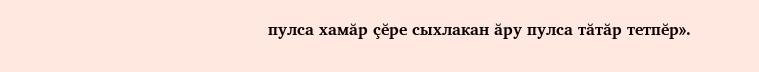пулса хамăр çĕре сыхлакан ăру пулса тăтăр тетпĕр».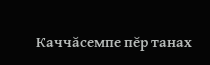Каччăсемпе пĕр танах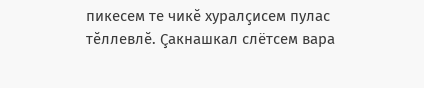пикесем те чикĕ хуралçисем пулас тĕллевлĕ. Çакнашкал слётсем вара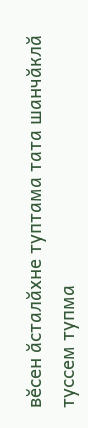вĕсен ăсталăхне туптама тата шанчăклă туссем тупма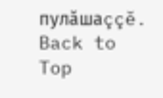пулăшаççĕ.
Back to Top